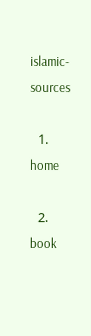islamic-sources

  1. home

  2. book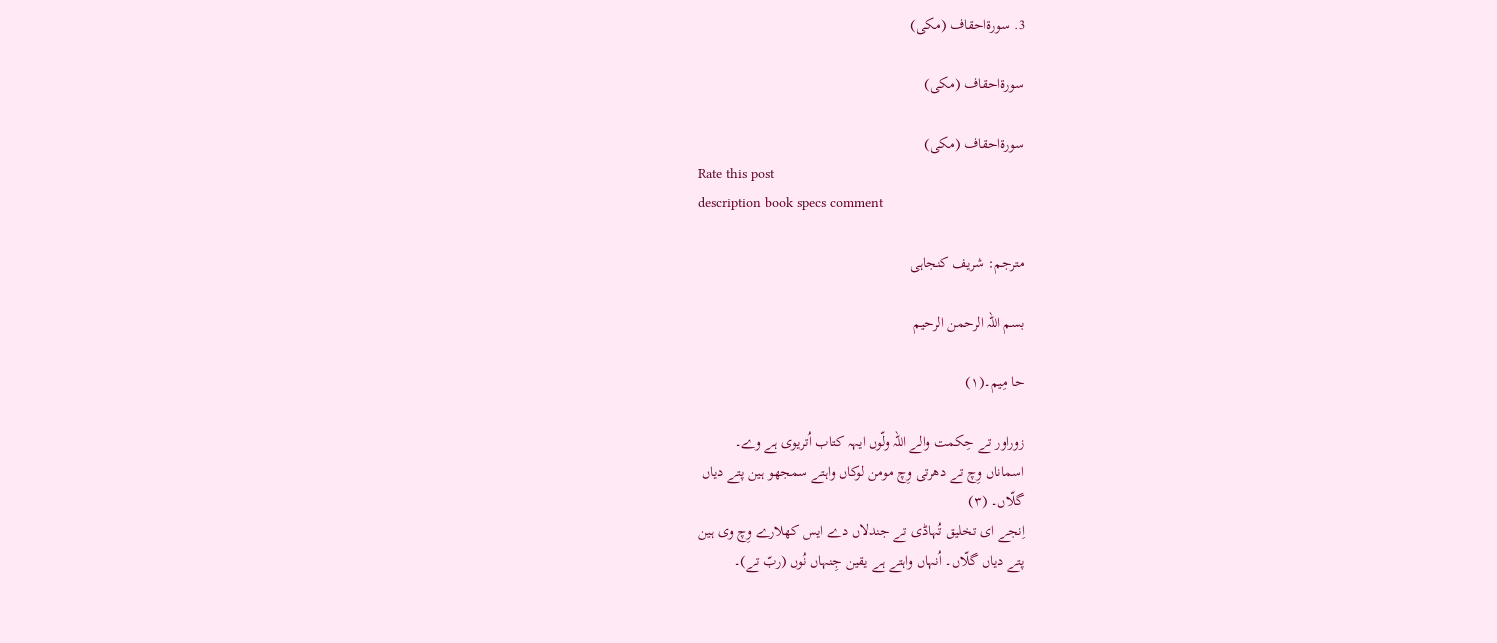3. سورۃاحقاف (مکی)

سورۃاحقاف (مکی)

سورۃاحقاف (مکی)
Rate this post
description book specs comment

مترجم: شریف کنجاہی

بسم اللہ الرحمن الرحیم

حا مِیم۔(١)

زوراور تے حِکمت والے اللہ ولّوں ایہہ کتاب اُتریوی ہے وے۔
اسماناں وِچ تے دھرتی وِچ مومن لوکاں واہتے سمجھو ہین پتے دیاں
گلّاں۔ (٣)
اِنجے ای تخلیق تُہاڈی تے جندلاں دے ایس کھلارے وِچ وی ہین
پتے دیاں گلّاں۔ اُنہاں واہتے ہے یقین جِنہاں نُوں (ربّ تے)۔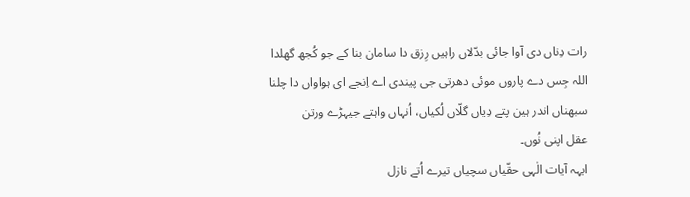رات دِناں دی آوا جائی بدّلاں راہیں رِزق دا سامان بنا کے جو کُجھ گھلدا
اللہ جِس دے پاروں موئی دھرتی جی پیندی اے اِنجے ای ہواواں دا چلنا
سبھناں اندر ہین پتے دِیاں گلّاں لُکیاں، اُنہاں واہتے جیہڑے ورتن
عقل اپنی نُوں۔
ایہہ آیات الٰہی حقّیاں سچیاں تیرے اُتے نازل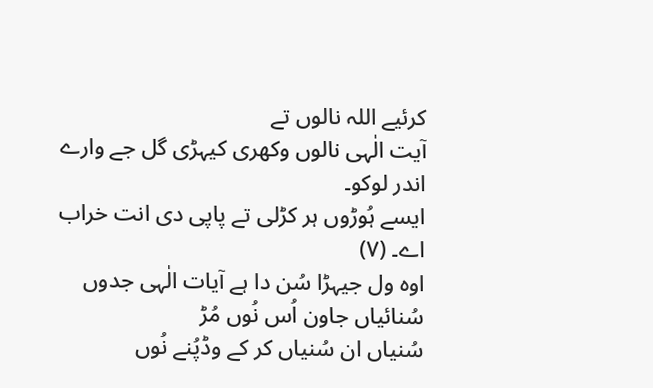کرئیے اللہ نالوں تے
آیت الٰہی نالوں وکھری کیہڑی گل جے وارے اندر لوکو۔
ایسے ہُوڑوں ہر کڑلی تے پاپی دی انت خراب اے۔ (٧)
اوہ ول جیہڑا سُن دا ہے آیات الٰہی جدوں سُنائیاں جاون اُس نُوں مُڑ
سُنیاں ان سُنیاں کر کے وڈپُنے نُوں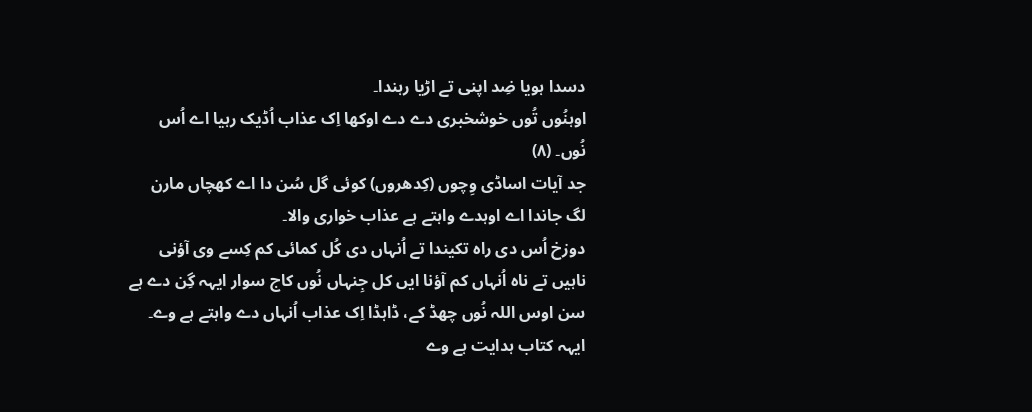دسدا ہویا ضِد اپنی تے اڑیا رہندا۔
اوہنُوں تُوں خوشخبری دے دے اوکھا اِک عذاب اُڈیک رہیا اے اُس
نُوں۔ (٨)
جد آیات اساڈی وِچوں (کِدھروں) کوئی گل سُن دا اے کھچاں مارن
لگ جاندا اے اوہدے واہتے ہے عذاب خواری والا۔
دوزخ اُس دی راہ تکیندا تے اُنہاں دی کُل کمائی کم کِسے وی آؤنی
ناہیں تے ناہ اُنہاں کم آؤنا ایں کل جِنہاں نُوں کاج سوار ایہہ گِن دے ہے
سن اوس اللہ نُوں چھڈ کے، ڈاہڈا اِک عذاب اُنہاں دے واہتے ہے وے۔
ایہہ کتاب ہدایت ہے وے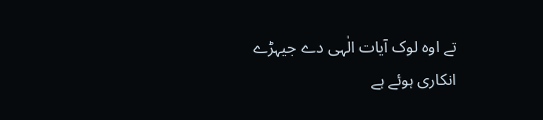تے اوہ لوک آیات الٰہی دے جیہڑے
انکاری ہوئے ہے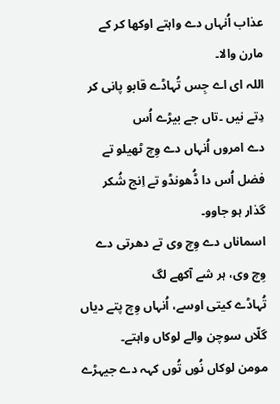عذاب اُنہاں دے واہتے اوکھا کر کے مارن والا۔
اللہ ای اے جِس تُہاڈے قابو پانی کر دِتے نیں ۔تاں جے بیڑے اُس
دے امروں اُنہاں دے وِچ ٹھیلو تے فضل اُس دا ڈُھونڈو تے اِنج شُکر
گذار ہو جاوو۔
اسماناں دے وِچ وی تے دھرتی دے وِچ وی، ہر شے آکھے لگ
تُہاڈے کیتی اوسے، اُنہاں وِچ پتے دیاں گلّاں سوچن والے لوکاں واہتے۔
مومن لوکاں نُوں تُوں کہہ دے جیہڑے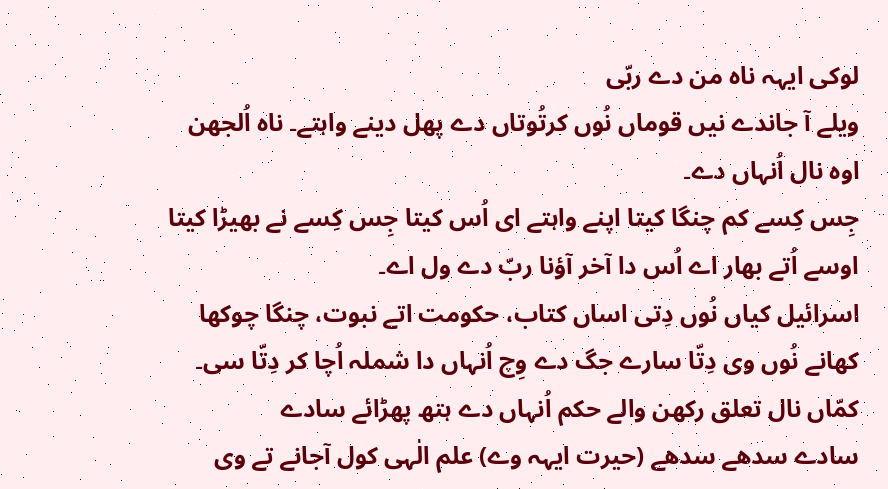لوکی ایہہ ناہ من دے ربّی
ویلے آ جاندے نیں قوماں نُوں کرتُوتاں دے پھل دینے واہتے۔ ناہ اُلجھن
اوہ نال اُنہاں دے۔
جِس کِسے کم چنگا کیتا اپنے واہتے ای اُس کیتا جِس کِسے نے بھیڑا کیتا
اوسے اُتے بھار اے اُس دا آخر آؤنا ربّ دے ول اے۔
اسرائیل کیاں نُوں دِتی اساں کتاب، حکومت اتے نبوت، چنگا چوکھا
کھانے نُوں وی دِتّا سارے جگ دے وِچ اُنہاں دا شملہ اُچا کر دِتّا سی۔
کمّاں نال تعلق رکھن والے حکم اُنہاں دے ہتھ پھڑائے سادے
سادے سدھے سدھے (حیرت ایہہ وے) علم الٰہی کول آجانے تے وی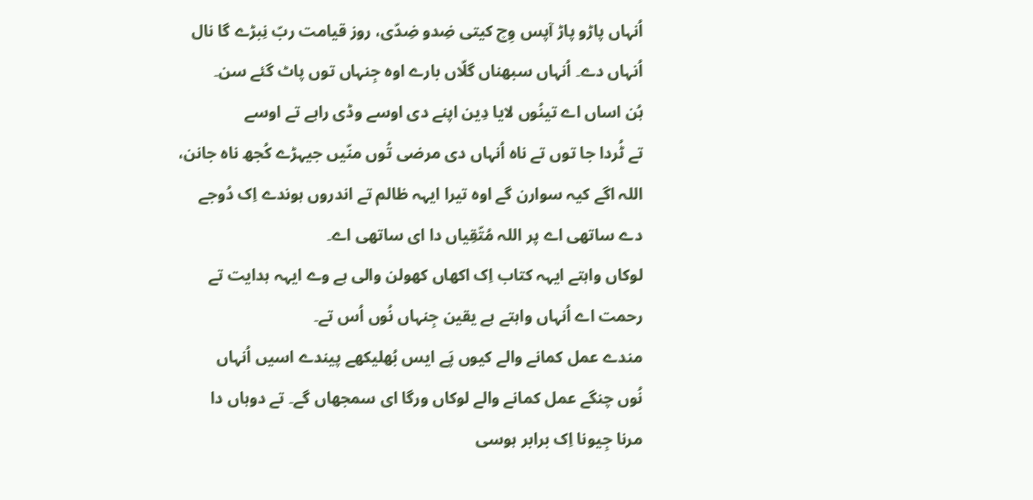اُنہاں پاڑو پاڑ آپس وِچ کیتی ضِدو ضِدّی، روز قیامت ربّ نِبڑے گا نال
اُنہاں دے۔ اُنہاں سبھناں گلّاں بارے اوہ جِنہاں توں پاٹ گئے سن۔
ہُن اساں اے تینُوں لایا دِین اپنے دی اوسے وڈی راہے تے اوسے
تے ٹُردا جا توں تے ناہ اُنہاں دی مرضی تُوں منّیں جیہڑے کُجھ ناہ جانن،
اللہ اگے کیہ سوارن گے اوہ تیرا ایہہ ظالم تے اندروں ہوندے اِک دُوجے
دے ساتھی اے پر اللہ مُتّقِیاں دا ای ساتھی اے۔
لوکاں واہتے ایہہ کتاب اِک اکھاں کھولن والی ہے وے ایہہ ہدایت تے
رحمت اے اُنہاں واہتے ہے یقین جِنہاں نُوں اُس تے۔
مندے عمل کمانے والے کیوں پَے ایس بُھلیکھے پیندے اسیں اُنہاں
نُوں چنگے عمل کمانے والے لوکاں ورگا ای سمجھاں گے۔ تے دوہاں دا
مرنا جِیونا اِک برابر ہوسی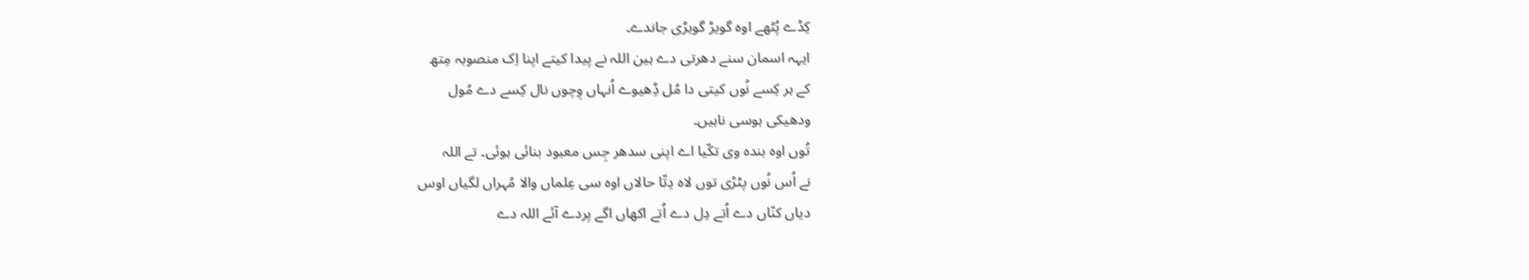کِڈے پُٹھے اوہ گویڑ گویڑی جاندے۔
ایہہ اسمان سنے دھرتی دے ہین اللہ نے پیدا کیتے اپنا اِک منصوبہ مِتھ
کے ہر کِسے نُوں کیتی دا مُل ڈِھیوے اُنہاں وِچوں نال کِسے دے مُول
ودھیکی ہوسی ناہیں۔
تُوں اوہ بندہ وی تکّیا اے اپنی سدھر جِس معبود بنائی ہوئی۔ تے اللہ
نے اُس نُوں پٹڑی توں لاہ دِتّا حالاں اوہ سی عِلماں والا مُہراں لگیاں اوس
دیاں کنّاں دے اُتے دِل دے اُتے اکھاں اگے پردے آئے اللہ دے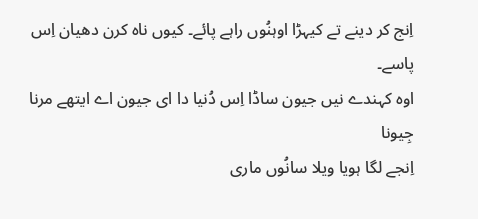اِنج کر دینے تے کیہڑا اوہنُوں راہے پائے۔ کیوں ناہ کرن دھیان اِس پاسے۔
اوہ کہندے نیں جیون ساڈا اِس دُنیا دا ای جیون اے ایتھے مرنا جِیونا
اِنجے لگا ہویا ویلا سانُوں ماری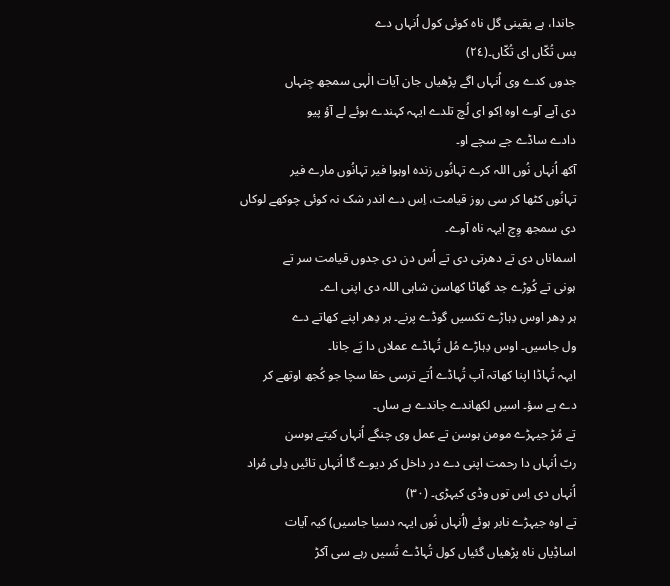جاندا، ہے یقینی گل ناہ کوئی کول اُنہاں دے
بس تُکّاں ای تُکّاں۔(٢٤)
جدوں کدے وی اُنہاں اگے پڑھیاں جان آیات الٰہی سمجھ جِنہاں
دی آپے آوے اوہ اِکو ای لُچ تلدے ایہہ کہندے ہوئے لے آؤ پیو
دادے ساڈے جے سچے او۔
آکھ اُنہاں نُوں اللہ کرے تہانُوں زندہ اوہوا فیر تہانُوں مارے فیر
تہانُوں کٹھا کر سی روز قیامت، اِس دے اندر شک نہ کوئی چوکھے لوکاں
دی سمجھ وِچ ایہہ ناہ آوے۔
اسماناں دی تے دھرتی دی تے اُس دن دی جدوں قیامت سر تے
ہونی تے کُوڑے جد گھاٹا کھاسن شاہی اللہ دی اپنی اے۔
ہر دِھر اوس دِہاڑے تکسیں گوڈے پرنے۔ ہر دِھر اپنے کھاتے دے
ول جاسیں۔ اوس دِہاڑے مُل تُہاڈے عملاں دا پَے جانا۔
ایہہ تُہاڈا اپنا کھاتہ آپ تُہاڈے اُتے ترسی حقا سچا جو کُجھ اوتھے کر
دے ہے سؤ۔ اسیں لکھاندے جاندے ہے ساں۔
تے مُڑ جیہڑے مومن ہوسن تے عمل وی چنگے اُنہاں کیتے ہوسن
ربّ اُنہاں دا رحمت اپنی دے در داخل کر دیوے گا اُنہاں تائیں دِلی مُراد
اُنہاں دی اِس توں وڈی کیہڑی۔ (٣٠)
تے اوہ جیہڑے نابر ہوئے (اُنہاں نُوں ایہہ دسیا جاسیں) کیہ آیات
اساڈِیاں ناہ پڑھیاں گئیاں کول تُہاڈے تُسیں رہے سی آکڑ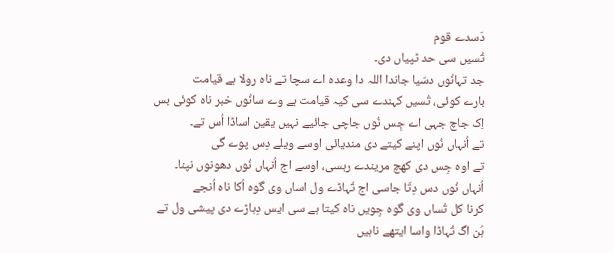دَسدے قوم
تُسیں سی حد ٹپیاں دی۔
جد تہانُوں دسّیا جاندا اللہ دا وعدہ اے سچا تے ناہ رولا ہے قیامت
بارے کوئی، تُسیں کہندے سی کیہ قیامت ہے وے سانُوں خبر ناہ کوئی بس
اِک جاچ جہی اے جِس نُوں جاچی جائیے نہیں یقین اساڈا اُس تے۔
تے اُنہاں نُوں اپنے کیتے دی مندیائی اوسے ویلے دِس پوے گی
تے اوہ جِس دی کھچ مریندے رہسی، اوسے اج اُنہاں نُوں دھونوں نپنا۔
اُنہاں نُوں دس دِتّا جاسی اج تُہاڈے ول اساں وی گوہ اُکا ناہ اُنجے
کرنا کل تُساں وی گوہ جِویں ناہ کیتا ہے سی ایس دِہاڑے دی پیشی ول تے
ہُن اگ تُہاڈا واسا ایتھے ناہیں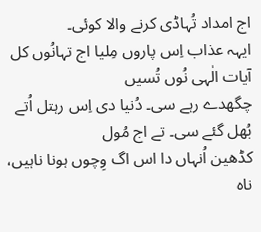اج امداد تُہاڈی کرنے والا کوئی۔
ایہہ عذاب اِس پاروں مِلیا اج تہانُوں کل آیات الٰہی نُوں تُسیں
چگھدے رہے سی۔ دُنیا دی اِس رہتل اُتے بُھل گئے سی۔ تے اج مُول
کڈھین اُنہاں دا اس اگ وِچوں ہونا ناہیں، ناہ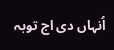اُنہاں دی اج توبہ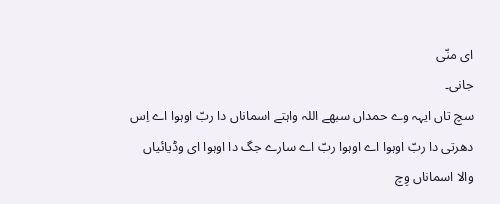ای منّی
جانی۔
سچ تاں ایہہ وے حمداں سبھے اللہ واہتے اسماناں دا ربّ اوہوا اے اِس
دھرتی دا ربّ اوہوا اے اوہوا ربّ اے سارے جگ دا اوہوا ای وڈیائیاں
والا اسماناں وِچ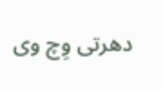دھرتی وِچ وی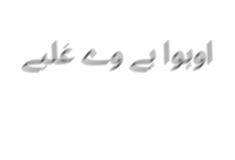اوہوا ہے وے غلبے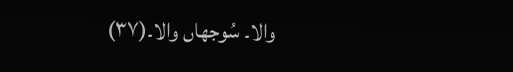والا۔ سُوجھاں والا۔(٣٧)